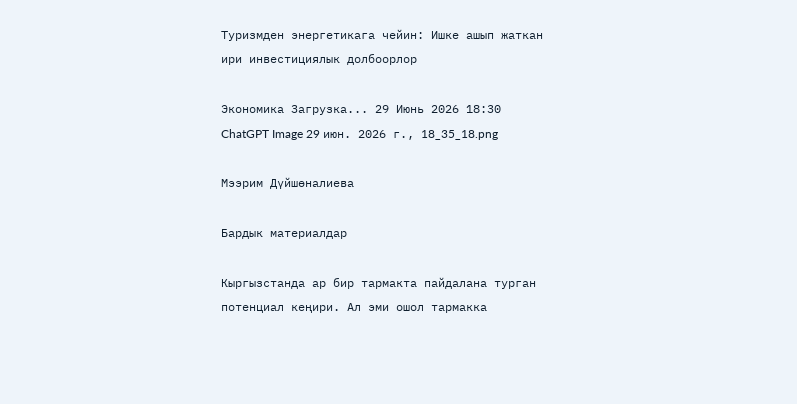Туризмден энергетикага чейин: Ишке ашып жаткан ири инвестициялык долбоорлор

Экономика Загрузка... 29 Июнь 2026 18:30
ChatGPT Image 29 июн. 2026 г., 18_35_18.png

Мээрим Дүйшөналиева

Бардык материалдар

Кыргызстанда ар бир тармакта пайдалана турган потенциал кеңири. Ал эми ошол тармакка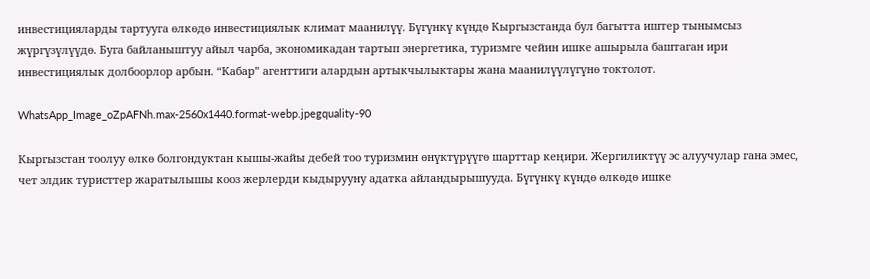инвестицияларды тартууга өлкөдө инвестициялык климат маанилүү. Бүгүнкү күндө Кыргызстанда бул багытта иштер тынымсыз жүргүзүлүүдө. Буга байланыштуу айыл чарба, экономикадан тартып энергетика, туризмге чейин ишке ашырыла баштаган ири инвестициялык долбоорлор арбын. “Кабар” агенттиги алардын артыкчылыктары жана маанилүүлүгүнө токтолот.

WhatsApp_Image_oZpAFNh.max-2560x1440.format-webp.jpegquality-90

Кыргызстан тоолуу өлкө болгондуктан кышы-жайы дебей тоо туризмин өнүктүрүүгө шарттар кеңири. Жергиликтүү эс алуучулар гана эмес, чет элдик туристтер жаратылышы кооз жерлерди кыдырууну адатка айландырышууда. Бүгүнкү күндө өлкөдө ишке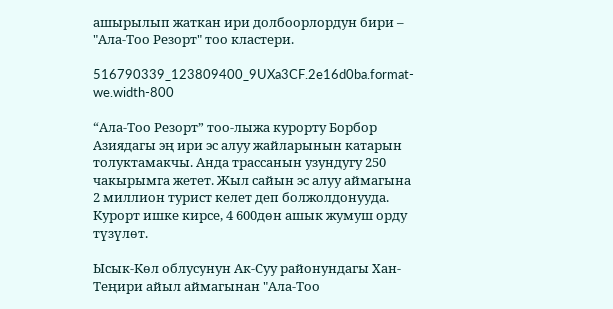ашырылып жаткан ири долбоорлордун бири – "Ала-Тоо Резорт" тоо кластери.

516790339_123809400_9UXa3CF.2e16d0ba.format-we.width-800

“Ала-Тоо Резорт” тоо-лыжа курорту Борбор Азиядагы эң ири эс алуу жайларынын катарын толуктамакчы. Анда трассанын узундугу 250 чакырымга жетет. Жыл сайын эс алуу аймагына 2 миллион турист келет деп болжолдонууда. Курорт ишке кирсе, 4 600дөн ашык жумуш орду түзүлөт.

Ысык-Көл облусунун Ак-Суу районундагы Хан-Теңири айыл аймагынан "Ала-Тоо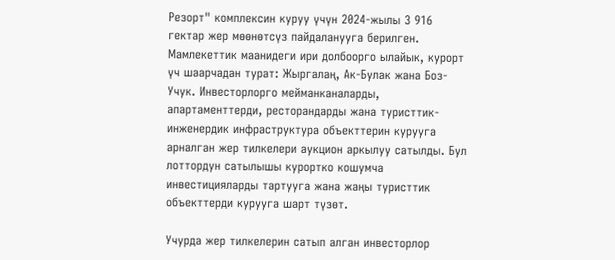Резорт" комплексин куруу үчүн 2024-жылы 3 916 гектар жер мөөнөтсүз пайдаланууга берилген. Мамлекеттик маанидеги ири долбоорго ылайык, курорт үч шаарчадан турат: Жыргалаң, Ак-Булак жана Боз-Учук. Инвесторлорго мейманканаларды, апартаменттерди, ресторандарды жана туристтик-инженердик инфраструктура объекттерин курууга арналган жер тилкелери аукцион аркылуу сатылды. Бул лоттордун сатылышы курортко кошумча инвестицияларды тартууга жана жаңы туристтик объекттерди курууга шарт түзөт.

Учурда жер тилкелерин сатып алган инвесторлор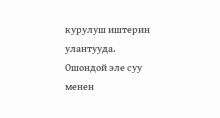курулуш иштерин улантууда. Ошондой эле суу менен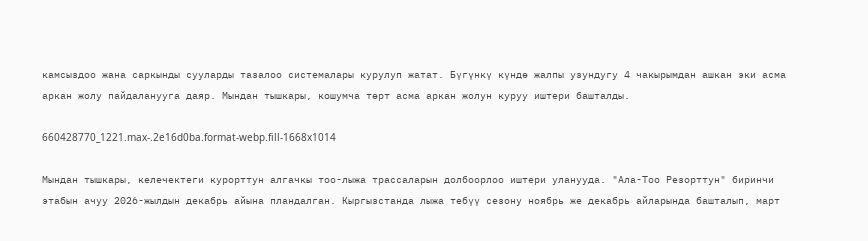камсыздоо жана саркынды сууларды тазалоо системалары курулуп жатат. Бүгүнкү күндө жалпы узундугу 4 чакырымдан ашкан эки асма аркан жолу пайдаланууга даяр. Мындан тышкары, кошумча төрт асма аркан жолун куруу иштери башталды.

660428770_1221.max-.2e16d0ba.format-webp.fill-1668x1014

Мындан тышкары, келечектеги курорттун алгачкы тоо-лыжа трассаларын долбоорлоо иштери уланууда. "Ала-Тоо Резорттун" биринчи этабын ачуу 2026-жылдын декабрь айына пландалган. Кыргызстанда лыжа тебүү сезону ноябрь же декабрь айларында башталып, март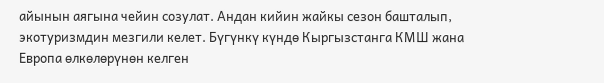айынын аягына чейин созулат. Андан кийин жайкы сезон башталып, экотуризмдин мезгили келет. Бүгүнкү күндө Кыргызстанга КМШ жана Европа өлкөлөрүнөн келген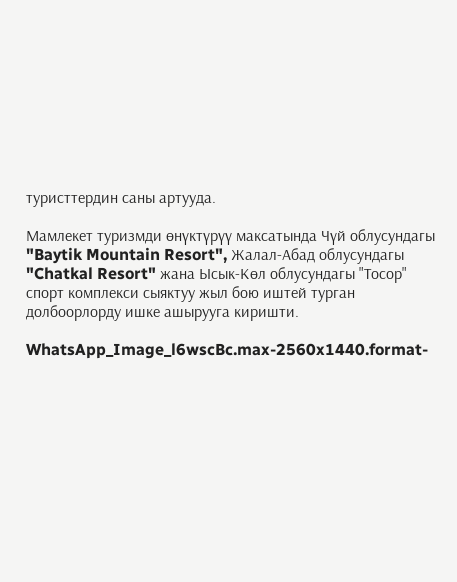туристтердин саны артууда.

Мамлекет туризмди өнүктүрүү максатында Чүй облусундагы "Baytik Mountain Resort", Жалал-Абад облусундагы "Chatkal Resort" жана Ысык-Көл облусундагы "Тосор" спорт комплекси сыяктуу жыл бою иштей турган долбоорлорду ишке ашырууга киришти.

WhatsApp_Image_l6wscBc.max-2560x1440.format-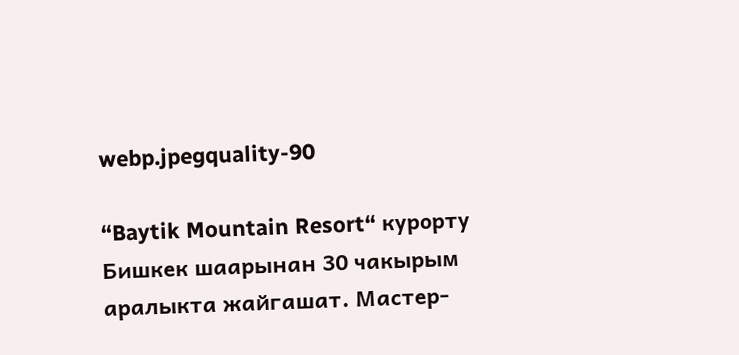webp.jpegquality-90

“Baytik Mountain Resort“ курорту Бишкек шаарынан 30 чакырым аралыкта жайгашат. Мастер-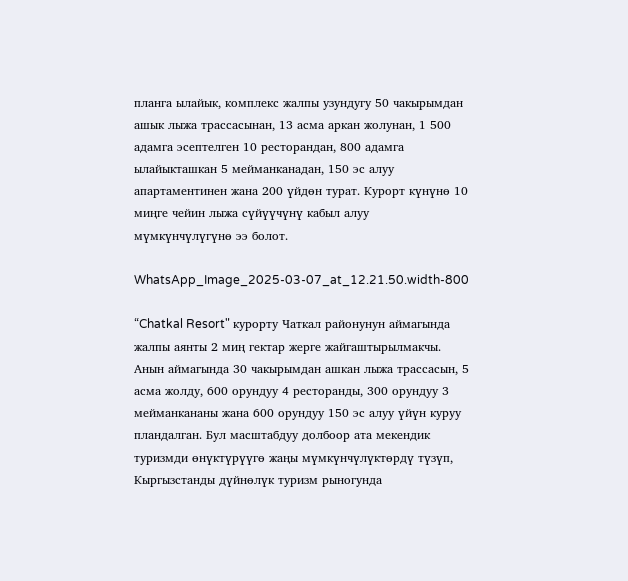планга ылайык, комплекс жалпы узундугу 50 чакырымдан ашык лыжа трассасынан, 13 асма аркан жолунан, 1 500 адамга эсептелген 10 ресторандан, 800 адамга ылайыкташкан 5 мейманканадан, 150 эс алуу апартаментинен жана 200 үйдөн турат. Курорт күнүнө 10 миңге чейин лыжа сүйүүчүнү кабыл алуу мүмкүнчүлүгүнө ээ болот.

WhatsApp_Image_2025-03-07_at_12.21.50.width-800

“Chatkal Resort" курорту Чаткал районунун аймагында жалпы аянты 2 миң гектар жерге жайгаштырылмакчы. Анын аймагында 30 чакырымдан ашкан лыжа трассасын, 5 асма жолду, 600 орундуу 4 ресторанды, 300 орундуу 3 мейманкананы жана 600 орундуу 150 эс алуу үйүн куруу пландалган. Бул масштабдуу долбоор ата мекендик туризмди өнүктүрүүгө жаңы мүмкүнчүлүктөрдү түзүп, Кыргызстанды дүйнөлүк туризм рыногунда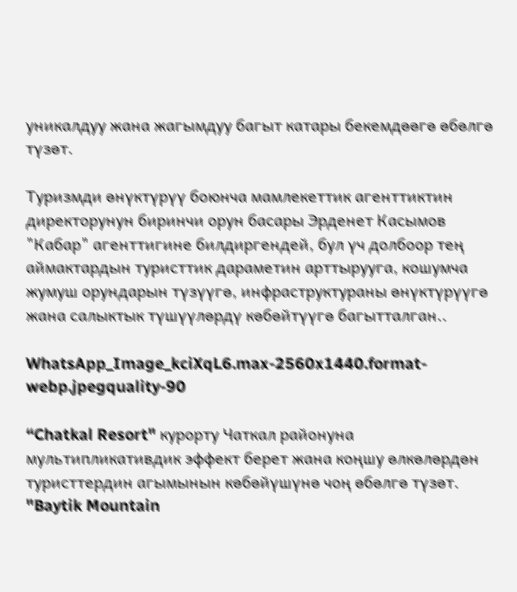уникалдуу жана жагымдуу багыт катары бекемдөөгө өбөлгө түзөт.

Туризмди өнүктүрүү боюнча мамлекеттик агенттиктин директорунун биринчи орун басары Эрденет Касымов "Кабар" агенттигине билдиргендей, бул үч долбоор тең аймактардын туристтик дараметин арттырууга, кошумча жумуш орундарын түзүүгө, инфраструктураны өнүктүрүүгө жана салыктык түшүүлөрдү көбөйтүүгө багытталган..

WhatsApp_Image_kciXqL6.max-2560x1440.format-webp.jpegquality-90

“Chatkal Resort" курорту Чаткал районуна мультипликативдик эффект берет жана коңшу өлкөлөрдөн туристтердин агымынын көбөйүшүнө чоң өбөлгө түзөт. "Baytik Mountain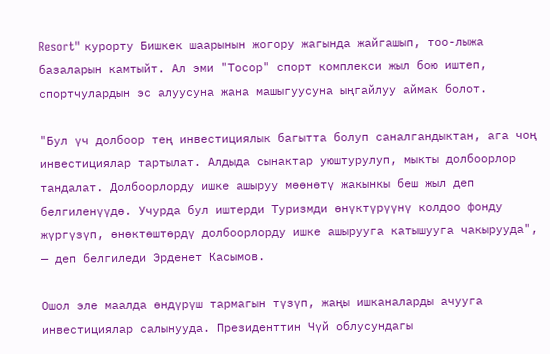Resort" курорту Бишкек шаарынын жогору жагында жайгашып, тоо-лыжа базаларын камтыйт. Ал эми "Тосор" спорт комплекси жыл бою иштеп, спортчулардын эс алуусуна жана машыгуусуна ыңгайлуу аймак болот.

"Бул үч долбоор тең инвестициялык багытта болуп саналгандыктан, ага чоң инвестициялар тартылат. Алдыда сынактар уюштурулуп, мыкты долбоорлор тандалат. Долбоорлорду ишке ашыруу мөөнөтү жакынкы беш жыл деп белгиленүүдө. Учурда бул иштерди Туризмди өнүктүрүүнү колдоо фонду жүргүзүп, өнөктөштөрдү долбоорлорду ишке ашырууга катышууга чакырууда", — деп белгиледи Эрденет Касымов.

Ошол эле маалда өндүрүш тармагын түзүп, жаңы ишканаларды ачууга инвестициялар салынууда. Президенттин Чүй облусундагы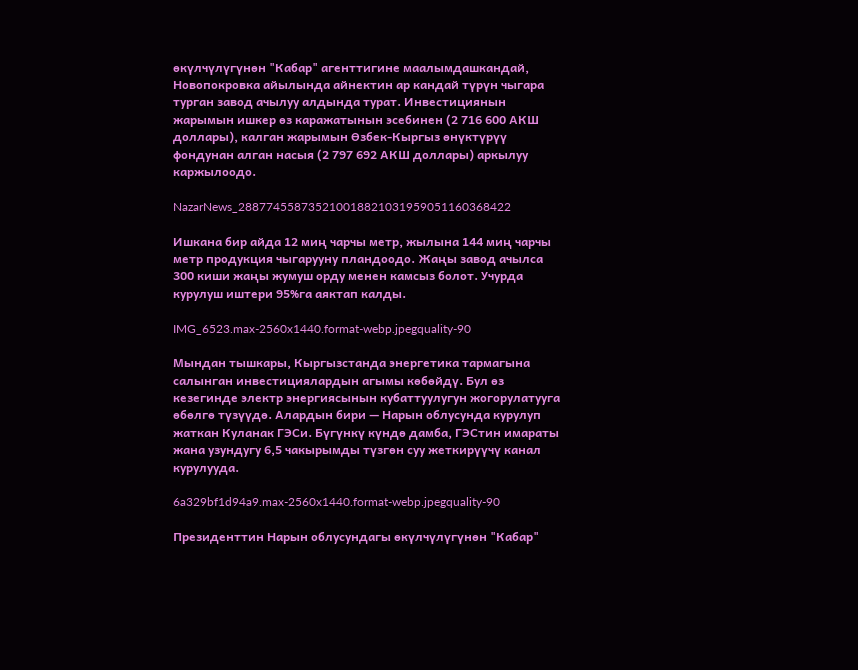өкүлчүлүгүнөн "Кабар" агенттигине маалымдашкандай, Новопокровка айылында айнектин ар кандай түрүн чыгара турган завод ачылуу алдында турат. Инвестициянын жарымын ишкер өз каражатынын эсебинен (2 716 600 АКШ доллары), калган жарымын Өзбек-Кыргыз өнүктүрүү фондунан алган насыя (2 797 692 АКШ доллары) аркылуу каржылоодо.

NazarNews_288774558735210018821031959051160368422

Ишкана бир айда 12 миң чарчы метр, жылына 144 миң чарчы метр продукция чыгарууну пландоодо. Жаңы завод ачылса 300 киши жаңы жумуш орду менен камсыз болот. Учурда курулуш иштери 95%га аяктап калды.

IMG_6523.max-2560x1440.format-webp.jpegquality-90

Мындан тышкары, Кыргызстанда энергетика тармагына салынган инвестициялардын агымы көбөйдү. Бул өз кезегинде электр энергиясынын кубаттуулугун жогорулатууга өбөлгө түзүүдө. Алардын бири — Нарын облусунда курулуп жаткан Куланак ГЭСи. Бүгүнкү күндө дамба, ГЭСтин имараты жана узундугу 6,5 чакырымды түзгөн суу жеткирүүчү канал курулууда.

6a329bf1d94a9.max-2560x1440.format-webp.jpegquality-90

Президенттин Нарын облусундагы өкүлчүлүгүнөн "Кабар"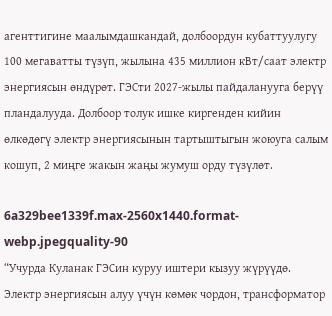агенттигине маалымдашкандай, долбоордун кубаттуулугу 100 мегаватты түзүп, жылына 435 миллион кВт/саат электр энергиясын өндүрөт. ГЭСти 2027-жылы пайдаланууга берүү пландалууда. Долбоор толук ишке киргенден кийин өлкөдөгү электр энергиясынын тартыштыгын жоюуга салым кошуп, 2 миңге жакын жаңы жумуш орду түзүлөт.

6a329bee1339f.max-2560x1440.format-webp.jpegquality-90
“Учурда Куланак ГЭСин куруу иштери кызуу жүрүүдө. Электр энергиясын алуу үчүн көмөк чордон, трансформатор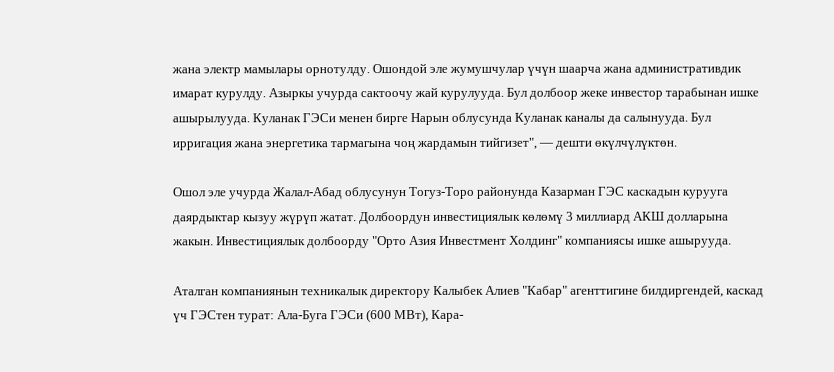жана электр мамылары орнотулду. Ошондой эле жумушчулар үчүн шаарча жана административдик имарат курулду. Азыркы учурда сактоочу жай курулууда. Бул долбоор жеке инвестор тарабынан ишке ашырылууда. Куланак ГЭСи менен бирге Нарын облусунда Куланак каналы да салынууда. Бул ирригация жана энергетика тармагына чоң жардамын тийгизет", — дешти өкүлчүлүктөн.

Ошол эле учурда Жалал-Абад облусунун Тогуз-Торо районунда Казарман ГЭС каскадын курууга даярдыктар кызуу жүрүп жатат. Долбоордун инвестициялык көлөмү 3 миллиард АКШ долларына жакын. Инвестициялык долбоорду "Орто Азия Инвестмент Холдинг" компаниясы ишке ашырууда.

Аталган компаниянын техникалык директору Калыбек Алиев "Кабар" агенттигине билдиргендей, каскад үч ГЭСтен турат: Ала-Буга ГЭСи (600 МВт), Кара-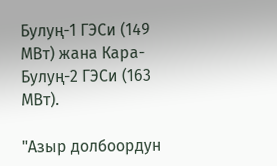Булуң-1 ГЭСи (149 МВт) жана Кара-Булуң-2 ГЭСи (163 МВт).

"Азыр долбоордун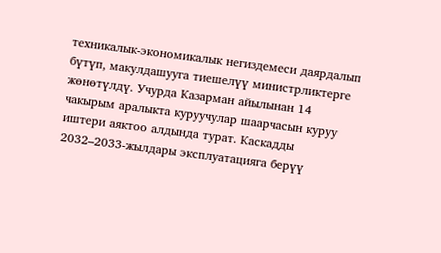техникалык-экономикалык негиздемеси даярдалып бүтүп, макулдашууга тиешелүү министрликтерге жөнөтүлдү. Учурда Казарман айылынан 14 чакырым аралыкта куруучулар шаарчасын куруу иштери аяктоо алдында турат. Каскадды 2032–2033-жылдары эксплуатацияга берүү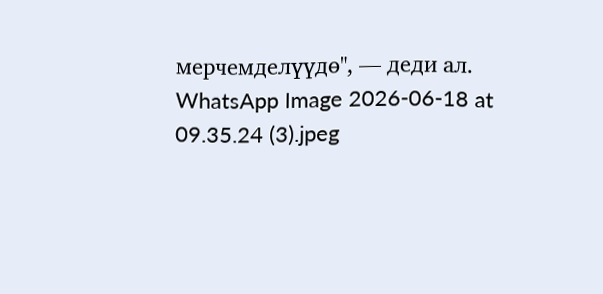мерчемделүүдө", — деди ал.
WhatsApp Image 2026-06-18 at 09.35.24 (3).jpeg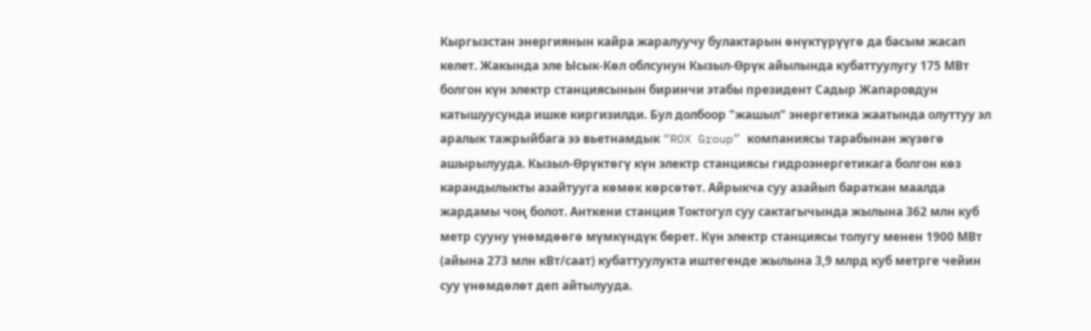Кыргызстан энергиянын кайра жаралуучу булактарын өнүктүрүүгө да басым жасап келет. Жакында эле Ысык-Көл облсунун Кызыл-Өрүк айылында кубаттуулугу 175 МВт болгон күн электр станциясынын биринчи этабы президент Садыр Жапаровдун катышуусунда ишке киргизилди. Бул долбоор "жашыл" энергетика жаатында олуттуу эл аралык тажрыйбага ээ вьетнамдык “ROX Group” компаниясы тарабынан жүзөгө ашырылууда. Кызыл-Өрүктөгү күн электр станциясы гидроэнергетикага болгон көз карандылыкты азайтууга көмөк көрсөтөт. Айрыкча суу азайып бараткан маалда жардамы чоң болот. Анткени станция Токтогул суу сактагычында жылына 362 млн куб метр сууну үнөмдөөгө мүмкүндүк берет. Күн электр станциясы толугу менен 1900 МВт (айына 273 млн кВт/саат) кубаттуулукта иштегенде жылына 3,9 млрд куб метрге чейин суу үнөмдөлөт деп айтылууда.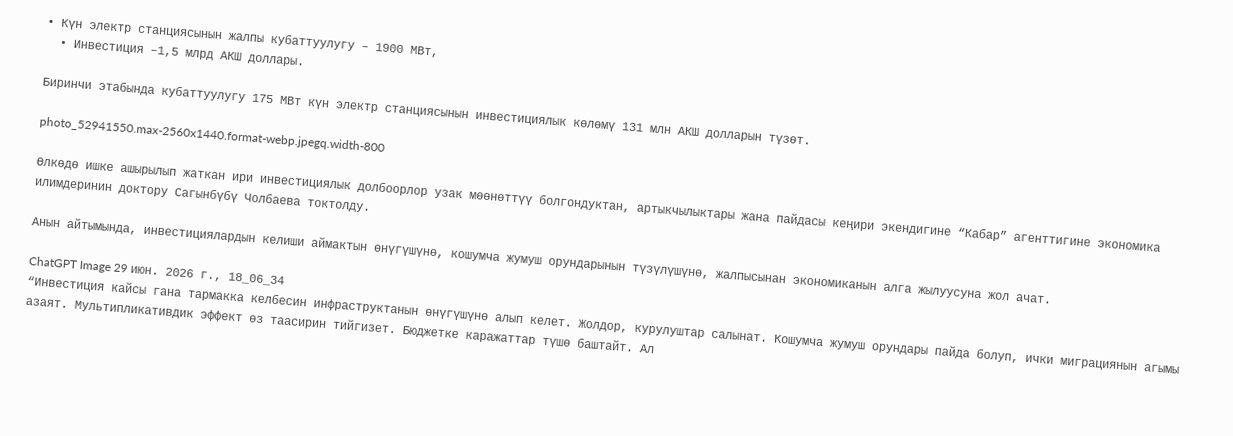• Күн электр станциясынын жалпы кубаттуулугу – 1900 МВт,
  • Инвестиция –1,5 млрд АКШ доллары.

Биринчи этабында кубаттуулугу 175 МВт күн электр станциясынын инвестициялык көлөмү 131 млн АКШ долларын түзөт.

photo_52941550.max-2560x1440.format-webp.jpegq.width-800

Өлкөдө ишке ашырылып жаткан ири инвестициялык долбоорлор узак мөөнөттүү болгондуктан, артыкчылыктары жана пайдасы кеңири экендигине “Кабар” агенттигине экономика илимдеринин доктору Сагынбүбү Чолбаева токтолду.

Анын айтымында, инвестициялардын келиши аймактын өнүгүшүнө, кошумча жумуш орундарынын түзүлүшүнө, жалпысынан экономиканын алга жылуусуна жол ачат.

ChatGPT Image 29 июн. 2026 г., 18_06_34
“Инвестиция кайсы гана тармакка келбесин инфраструктанын өнүгүшүнө алып келет. Жолдор, курулуштар салынат. Кошумча жумуш орундары пайда болуп, ички миграциянын агымы азаят. Мультипликативдик эффект өз таасирин тийгизет. Бюджетке каражаттар түшө баштайт. Ал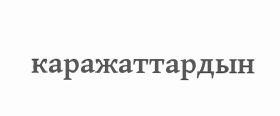каражаттардын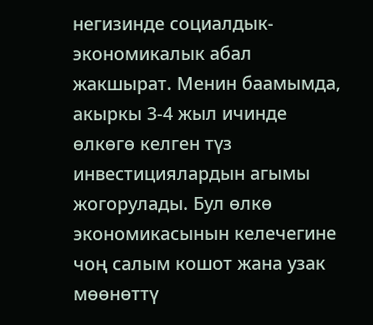негизинде социалдык-экономикалык абал жакшырат. Менин баамымда, акыркы 3-4 жыл ичинде өлкөгө келген түз инвестициялардын агымы жогорулады. Бул өлкө экономикасынын келечегине чоң салым кошот жана узак мөөнөттү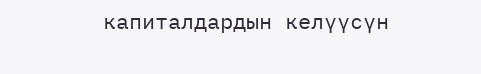капиталдардын келүүсүн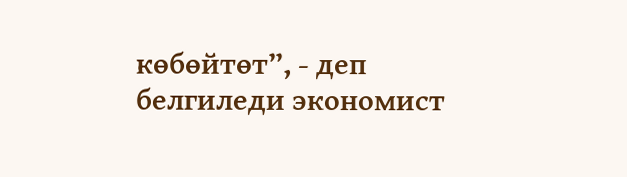көбөйтөт”, - деп белгиледи экономист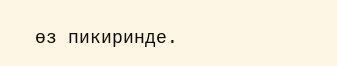өз пикиринде.